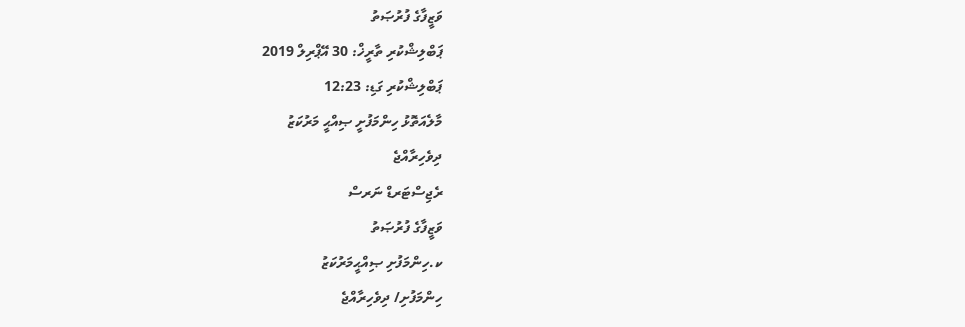ވަޒީފާގެ ފުރުޞަތު
ޕަބްލިޝްކުރި ތާރީޚް: 30 އޭޕްރިލް 2019
ޕަބްލިޝްކުރި ގަޑި: 12:23
މާލެއަތޮޅު ހިންމަފުށީ ޞިއްޙީ މަރުކަޒު
ދިވެހިރާއްޖެ
ރެޖިސްޓަރޑް ނަރސް
ވަޒީފާގެ ފުރުޞަތު
ކ.ހިންމަފުށި ޞިއްޙީމަރުކަޒު
ހިންމަފުށި/ ދިވެހިރާއްޖެ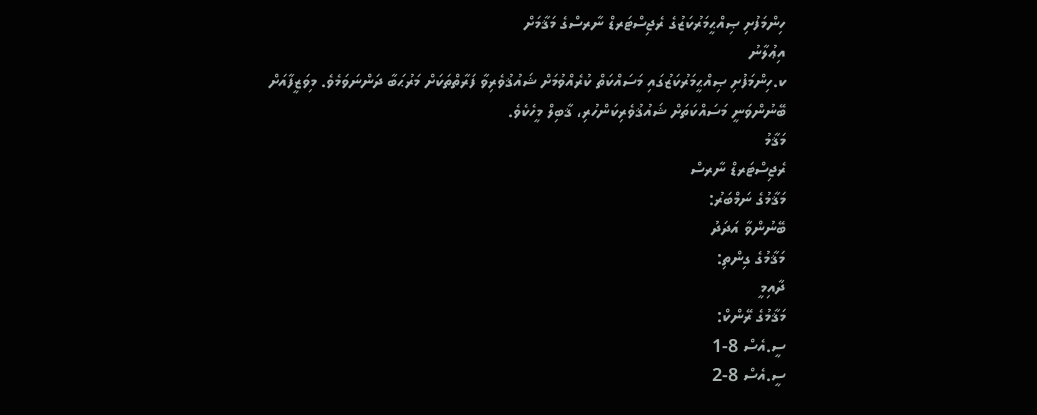ހިންމަފުށި ޞިއްޙީމަރުކަޒުގެ ރެޖިސްޓަރޑް ނާރސްގެ މަޤާމަށް
އިޢުލާނު
ކ.ހިންމަފުށި ޞިއްޙީމަރުކަޒުގައި މަސައްކަތް ކުރެއްވުމަށް ޝައުޤުވެރިވާ ފަރާތްތަކަށް މަރުޙަބާ ދަންނަވަމެވެ. މިވަޒީފާއަށް ބޭނުންވަނީ މަސައްކަތަށް ޝައުޤުވެރިކަންހުރި، ޤާބިލް މީހެކެވެ.
މަޤާމު
ރެޖިސްޓަރޑް ނާރސް
މަޤާމުގެ ނަމްބަރު:
ބޭނުންވާ އަދަދު
މަޤާމުގެ ގިންތި:
ދާއިމީ
މަޤާމުގެ ރޭންކް:
ސީ.އެސް 8-1
ސީ.އެސް 8-2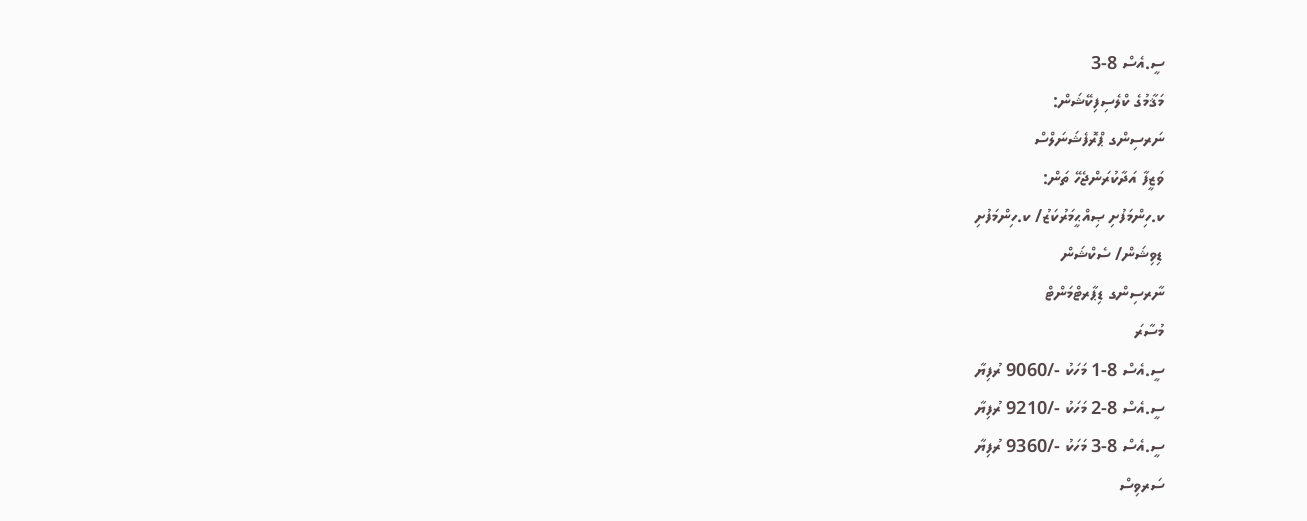ސީ.އެސް 8-3
މަޤާމުގެ ކްލެސިފިކޭޝަން:
ނަރސިންގ ޕްރޮފެޝަނަލްސް
ވަޒީފާ އަދާކުރަންޖެހޭ ތަން:
ކ.ހިންމަފުށި ޞިއްޙީމަރުކަޒު/ ކ.ހިންމަފުށި
ޑިވިޝަން/ ސެކްޝަން
ނާރސިންގ ޑިޕާރޓްމަންޓް
މުސާރަ
ސީ.އެސް 8-1 މަހަކު -/9060 ރުފިޔާ
ސީ.އެސް 8-2 މަހަކު -/9210 ރުފިޔާ
ސީ.އެސް 8-3 މަހަކު -/9360 ރުފިޔާ
ސަރވިސް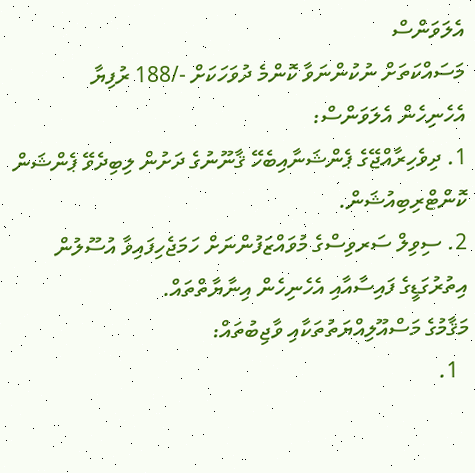އެލަވަންސް
މަސައްކަތަށް ނުކުންނަވާ ކޮންމެ ދުވަހަކަށް -/188 ރުފިޔާ
އެހެނިހެން އެލަވަންސް:
1. ދިވެހިރާއްޖޭގެ ޕެންޝަނާއިބެހޭ ޤާނޫނުގެ ދަށުން ލިބިދެވޭ ޕެންޝަން ކޮންޓްރިބިއުޝަން.
2. ސިވިލް ސަރވިސްގެ މުވައްޒަފުންނަށް ހަމަޖެހިފައިވާ އުސޫލުން އިތުރުގަޑީގެ ފައިސާއާއި އެހެނިހެން އިނާޔާތްތައް.
މަޤާމުގެ މަސްއޫލިއްޔަތުތަކާއި ވާޖިބުތައް:
  1.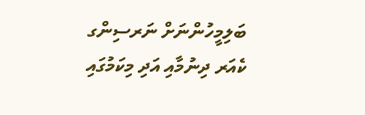ބަލިމީހުންނަށް ނަރސިންގ ކެއަރ ދިނުމާއި އަދި މިކަމުގައި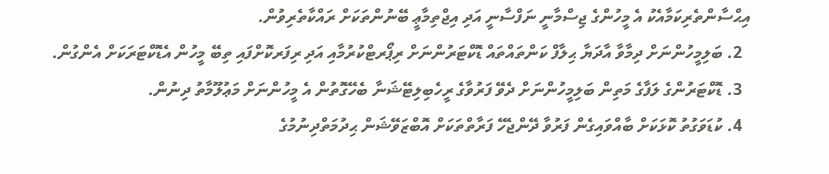އިޙްސާންތެރިކަމާއެކު އެ މީހުންގެ ޖިސްމާނީ ނަފްސާނީ އަދި އިޖްތިމާޢީ ބޭނުންތަކަށް ރައްކާތެރިވުން.
  2. ބަލިމީހުންނަށް ދިމާވާ އާދަޔާ ޙިލާފް ކަންތައްތައް ޑޮކްޓަރުންނަށް ރިޕޯރޓްކުރުމާއި އަދި ރިފަރކޮށްފައި ތިބޭ މީހުން އެޑޮކްޓަރަކަށް އެންގުން.
  3. ޑޮކްޓަރުންގެ ލަފާގެ މަތިން ބަލިމީހުންނަށް ދެވޭ ފަރުވާގެ ރީހެބިލިޓޭޝަނާ ބެހޭގޮތުން އެ މީހުންނަށް މަޢުލޫމާތު ދިނުން.
  4. ކުޑަވަގުތު ކޮޅަކަށް ބާއްވައިގެން ފަރުވާ ދޭންޖެހޭ ފަރާތްތަކަށް އޮބްޒަވޭޝަން ޙިދުމަތްދިނުމުގެ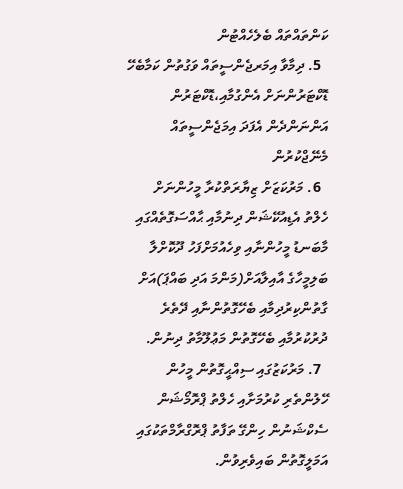ކަންތައްތައް ބެލެހެއްޓުން
  5. ދިމާވާ އިމަރޖެންސީތައް ވަގުތުން ކަމާބެހޭ ޑޮކްޓަރުންނަށް އެންގުމާއި،ޑޮކްޓަރުން އަންނަންދެން އެފަދަ އިމަޖެންސީތައް މެނޭޖްކުރުން
  6. މަރުކަޒަށް ޒިޔާރަތްކުރާ މީހުންނަށް ހެލްތު އެޑިއުކޭޝަން ދިނުމާއި ޙާއްސަގޮތެއްގައި މާބަނޑު މީހުންނާއި ވިހެއުމަށްފަހު ދޫކޮށްލާ ބަލިމީހާގެ އާއިލާއަށް(މަންމަ އަދި ބައްޕަ)އަށް ގާތުންކިރުދިމާއި ބެހޭގޮތުންނާއި ދޭތެރެ ދުރުކުރުމާއި ބެހޭގޮތުން މަޢުލޫމާތު ދިނުން.
  7. މަރުކަޒުގައި ސިއްޙީގޮތުން މީހުން ހޭލުންތެރި ކުރުމަށާއި ހެލްތު ޕްރޮމޯޝަން ސެކްޝަނުން ހިންގޭ ތަފާތު ޕްރޮގްރާމްތަކުގައި އަމަލީގޮތުން ބައިވެރިވުން.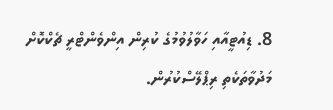8. ޑިއުޓީއާއި ހަވާލުވުމުގެ ކުރިން އިންވެންޓްރީ ޗެކްކޮށް މަދުވާތަކެތި ރިޕްލޭސްކުރުން.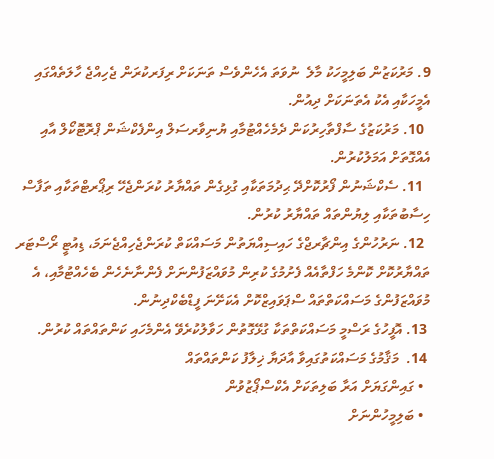9. މަރުކަޒުން ބަލިމީހަކު މާލެ  ނުވަތަ އެހެންވެސް ތަނަކަށް ރިފަރކުރަން ޖެހިއްޖެ ހާލަތެއްގައި އެމީހަކާއި އެކު އެތަނަކަށް ދިއުން.
  10. މަރުކަޒުގެ ސާފްތާހިރުކަން ދެމެހެއްޓުމާއި ޔުނިވާރސަލް އިންފެކްޝަން ޕްރޮޓޮކޯލް އާއި އެއްގޮތަށް އަމަލުކުރުން.
  11. ސެކްޝަނުން ފޯރުކޮށްދޭ ޙިދުމަތަކާއި ގުޅިގެން ތައްޔާރު ކުރަންޖެހޭ ރިޕޯރޓްތަކާއި ތަފާސް ހިސާބުތަކާއި ލިޔުންތައް ތައްޔާރު ކުރުން.
  12. ނަރުހުންގެ އިންޗާރޖްގެ ހައިސިއްޔަތުން މަސައްކަތް ކުރަންޖެހިއްޖެނަމަ، ޑިއުޓީ ރޯސްޓަރ ތައްޔާރުކޮށް ކޮންމެ ހަފްތާއެއް ފެށުމުގެ ކުރިން މުވައްޒަފުންނަށް ފެންނާނެހެން ބެހެއްޓުމާއި، އެ މުވައްޒަފުންގެ މަސައްކަތްތައް ސްޕަވައިޒްކޮށް އެކަށޭނަ ފީޑްބެކްދިނުން.
 13. އޮފީހުގެ ރަސްމީ މަސައްކަތްތަކާ ގުޅޭގޮތުން ހަވާލުކުރެވޭ އެންމެހައި ކަންތައްތައް ކުރުން.
 14.  މަޤާމުގެ މަސައްކަތުގައިވާ އާދަޔާ ޚިލާފު ކަންތައްތައް
  • ގައިންގަޔަށް އަރާ ބަލިތަކަށް އެކްސްޕޯޒުވުން
  • ބަލިމީހުންނަށް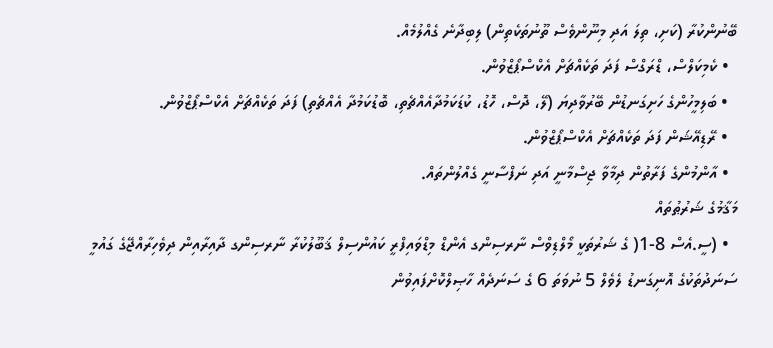ބޭނުންކުރާ (ކަށި، ތިލަ އަދި މިނޫންވެސް ތޫނުތަކެތިން) ލިބިދާނެ ގެއްލުމެއް.
  • ކެމިކަލްސް، ޑްރަގްސް ފަދަ ތަކެއްޗަށް އެކްސްޕޯޒްވުން.
  • ބަލިމީހުންގެ ހަށިގަނޑުން ބޭރުވާދިޔަ (ލޭ، ދޮސް، ހޮޑު، ކުޑަކަމުދާއެއްޗެތި، ބޮޑުކަމުދާ އެއްޗެތި) ފަދަ ތަކެއްޗަށް އެކްސްޕޯޒްވުން.
  • ރޭޑިއޭޝަން ފަދަ ތަކެއްޗަށް އެކްސްޕޯޒްވުން.
  • އާންމުންގެ ފަރާތުން ދިމާވާ ޖިސްމާނީ އަދި ނަފްސާނީ ގެއްލުންތައް.
މަޤާމުގެ ޝަރުޠުތައް
  • (ސީ.އެސް 8-1( ގެ ޝަރުތަކީ މޯލްޑިވްސް ނާރސިންގ އެންޑް މިޑްވައިފްރީ ކައުންސިލް ޤަބޫލުކުރާ ނާރސިންގ ދާއިރާއިން ދިވެހިރާއްޖޭގެ ގައުމީ ސަނަދުތަކުގެ އޮނިގަނޑު ލެވެލް 5 ނުވަތަ 6 ގެ ސަނަދެއް ހާޞިލްކޮށްފައިވުން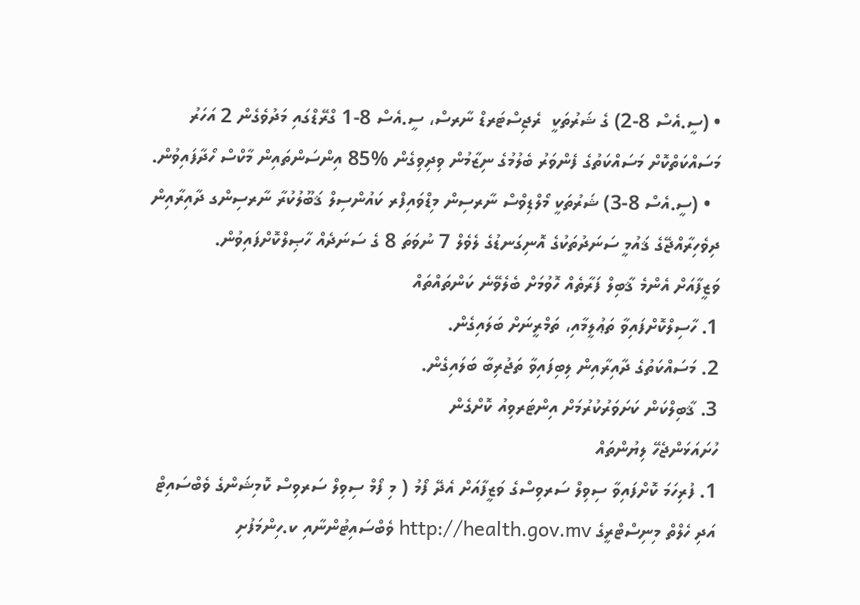• (ސީ.އެސް 8-2) ގެ ޝަރުތަކީ  ރެޖިސްޓަރޑް ނާރސް، ސީ.އެސް 8-1 ގްރޭޑްގައި މަދުވެގެން 2 އަހަރު މަސައްކަތްކޮށް މަސައްކަތުގެ ފެންވަރު ބެލުމުގެ ނިޒާމުން ވިދިވިގެން %85 އިންސަންތައިން މާކްސް ހޯދާފައިވުން.
  • (ސީ.އެސް 8-3) ޝަރުތަކީ މޯލްޑިވްސް ނާރސިން މިޑްވައިފްރ ކައުންސިލް ޤަބޫލުކުރާ ނާރސިންގ ދާއިރާއިން ދިވެހިރާއްޖޭގެ ޤައުމީ ސަނަދުތަކުގެ އޮނިގަނޑުގެ ލެވެލް 7 ނުވަތަ 8 ގެ ސަނަދެއް ހާޞިލްކޮށްފައިވުން.
ވަޒީފާއަށް އެންމެ ޤާބިލް ފަރާތެއް ހޮވުމަށް ބެލެވޭނެ ކަންތައްތައް
1. ހާސިލްކޮށްފައިވާ ތަޢުލީމާއި، ތަމްރީނަށް ބަލައިގެން.
2. މަސައްކަތުގެ ދާއިރާއިން ލިބިފައިވާ ތަޖުރިބާ ބަލައިގެން.
3. ޤާބިލްކަން ކަށަވަރުކުރުމަށް އިންޓަރވިއު ކޮށްގެން
ހުށައަޅަންޖެހޭ ލިޔުންތައް
1. ފުރިހަމަ ކޮށްފައިވާ ސިވިލް ސަރވިސްގެ ވަޒީފާއަށް އެދޭ ފޯމު ( މި ފޯމް ސިވިލް ސަރވިސް ކޮމިޝަންގެ ވެބްސައިޓް އަދި ހެލްތް މިނިސްޓްރީގެ http://health.gov.mv ވެބްސައިޓުންނާއި ކ.ހިންމަފުށި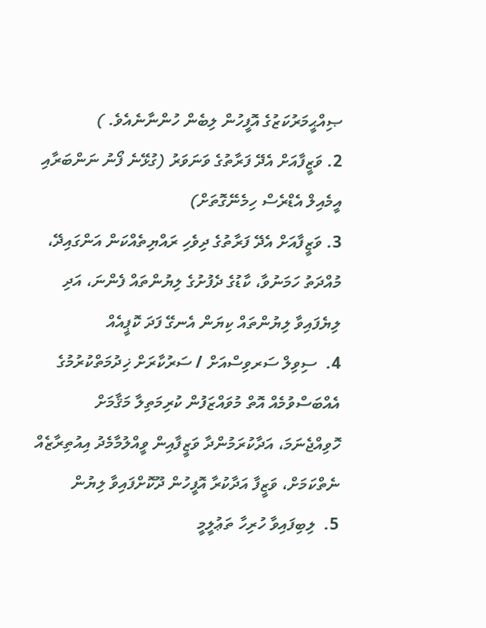ޞިއްޙީމަރުކަޒުގެ އޮފީހުން ލިބެން ހުންނާނެއެވެ. )
2. ވަޒީފާއަށް އެދޭ ފަރާތުގެ ވަނަވަރު (ގުޅޭނެ ފޯނު ނަންބަރާއި އީމެއިލް އެޑްރެސް ހިމެނޭގޮތަށް)
3. ވަޒީފާއަށް އެދޭ ފަރާތުގެ ދިވެހި ރައްޔިތެއްކަން އަންގައިދޭ، މުއްދަތު ހަމަނުވާ، ކާޑުގެ ދެފުށުގެ ލިޔުންތައް ފެންނަ، އަދި ލިޔެފައިވާ ލިޔުންތައް ކިޔަން އެނގޭ ފަދަ ކޮޕީއެއް
4.  ސިވިލް ސަރވިސްއަށް / ސަރުކާރަށް ޚިދުމަތްކުރުމުގެ އެއްބަސްވުމެއް އޮތް މުވައްޒަފުން ކުރިމަތިލާ މަޤާމަށް ހޮވިއްޖެނަމަ، އަދާކުރަމުންދާ ވަޒީފާއިން ވީއްލުމާމެދު އިއުތިރާޒެއް ނެތްކަމަށް، ވަޒީފާ އަދާކުރާ އޮފީހުން ދޫކޮށްފައިވާ ލިޔުން
5.  ލިބިފައިވާ ހުރިހާ ތަޢުލީމީ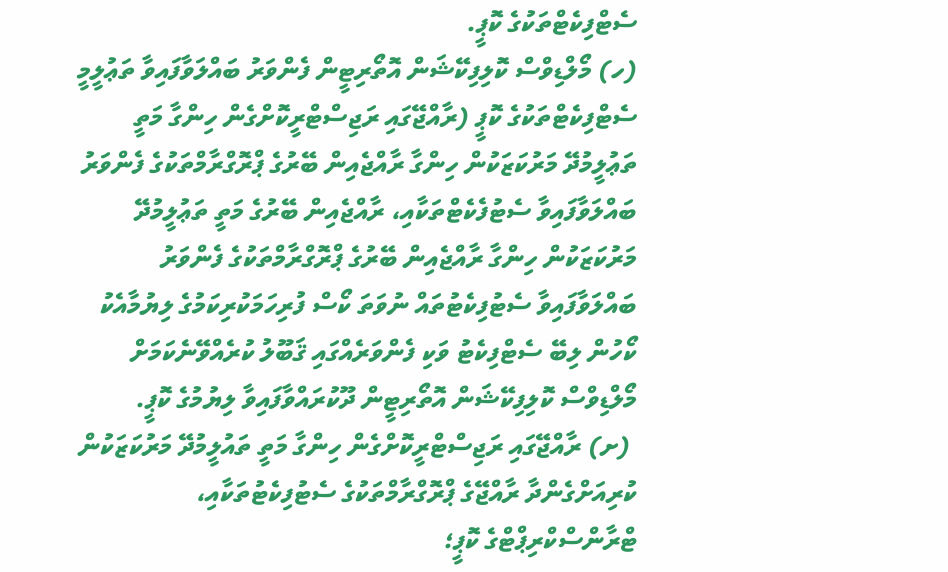ސެޓްފިކެޓްތަކުގެ ކޮޕީ.
(ހ) މޯލްޑިވްސް ކޮލިފިކޭޝަން އޮތޯރިޓީން ފެންވަރު ބައްލަވާފައިވާ ތަޢުލީމީ ސެޓްފިކެޓްތަކުގެ ކޮޕީ (ރާއްޖޭގައި ރަޖިސްޓްރީކޮށްގެން ހިންގާ މަތީ ތަޢުލީމުދޭ މަރުކަޒަކުން ހިންގާ ރާއްޖެއިން ބޭރުގެ ޕްރޮގްރާމްތަކުގެ ފެންވަރު ބައްލަވާފައިވާ ސެޓުފެކެޓްތަކާއި، ރާއްޖެއިން ބޭރުގެ މަތީ ތަޢުލީމުދޭ މަރުކަޒަކުން ހިންގާ ރާއްޖެއިން ބޭރުގެ ޕްރޮގްރާމްތަކުގެ ފެންވަރު ބައްލަވާފައިވާ ސެޓުފިކެޓުތައް ނުވަތަ ކޯސް ފުރިހަމަކުރިކަމުގެ ލިޔުމާއެކު ކޯހުން ލިބޭ ސެޓްފިކެޓު ވަކި ފެންވަރެއްގައި ޤަބޫލު ކުރެއްވޭނެކަމަށް މޯލްޑިވްސް ކޮލިފިކޭޝަން އޮތޯރިޓީން ދޫކުރައްވާފައިވާ ލިޔުމުގެ ކޮޕީ.
 (ށ) ރާއްޖޭގައި ރަޖިސްޓްރީކޮށްގެން ހިންގާ މަތީ ތައުލީމުދޭ މަރުކަޒަކުން ކުރިއަށްގެންދާ ރާއްޖޭގެ ޕްރޮގްރާމްތަކުގެ ސެޓުފިކެޓުތަކާއި، ޓްރާންސްކްރިޕްޓްގެ ކޮޕީ؛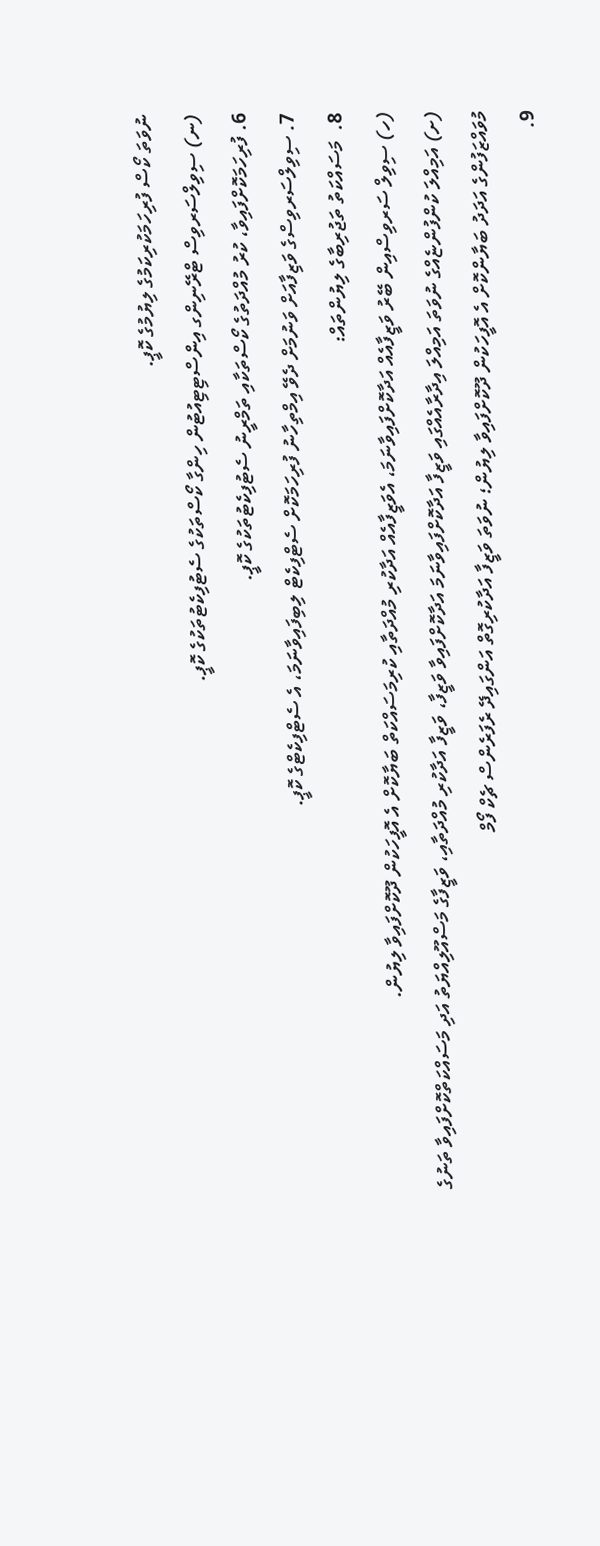ނުވަތަ ކޯސް ފުރިހަމަކުރިކަމުގެ ލިޔުމުގެ ކޮޕީ.
(ނ) ސިވިލްސަރވިސް ޓްރޭނިންގ އިންސްޓިޓިއުޓުން ހިންގާ ކޯސްތަކުގެ ސެޓުފިކެޓުތަކުގެ ކޮޕީ.
6. ފުރިހަމަކޮށްފައިވާ، ކުރު މުއްދަތުގެ ކޯސްތަކާއި ތަމްރީނު ސެޓުފިކެޓުތަކުގެ ކޮޕީ.
7. ސިވިލްސަރވިސްގެ ވަޒިފާއަށް ވަނުމަށް ދެވޭ އިމްތިހާނު ފުރިހަމަކޮށް ސެޓްފިކެޓް ލިބިފައިވާނަމަ، އެ ސެޓްފިކެޓްގެ ކޮޕީ.
8.  މަސައްކަތު ތަޖުރިބާގެ ލިޔުންތައް:
(ހ) ސިވިލް ސަރވިސްއިން ބޭރު ވަޒީފާއެއް އަދާކޮށްފައިވާނަމަ، އެވަޒީފާއެއް އަދާކުރި މުއްދަތާއި ކުރިމަސައްކަތް ބަޔާކޮށް އެ އޮފީހަކުން ދޫކޮށްފައިވާ ލިޔުން.
(ށ) އަމިއްލަ ކުންފުންޏެއްގެ ނުވަތަ އަމިއްލަ އިދާރާއެއްގައި ވަޒީފާ އަދާކޮށްފައިވާނަމަ އަދާކޮށްފައިވާ ވަޒީފާ، ވަޒީފާ އަދާކުރި މުއްދަތާއި، ވަޒީފާގެ މަސްއޫލިއްޔަތު އަދި މަސައްކަތްކޮށްފައިވާ ތަނުގެ މުވައްޒަފުންގެ އަދަދު ބަޔާންކޮށް އެ އޮފީހަކުން ދޫކޮށްފައިވާ ލިޔުން؛ ނުވަތަ ވަޒީފާ އަދާކުރިގޮތް އަންގައިދޭ ރެފަރެންސް ޗެކް ފޯމް
9.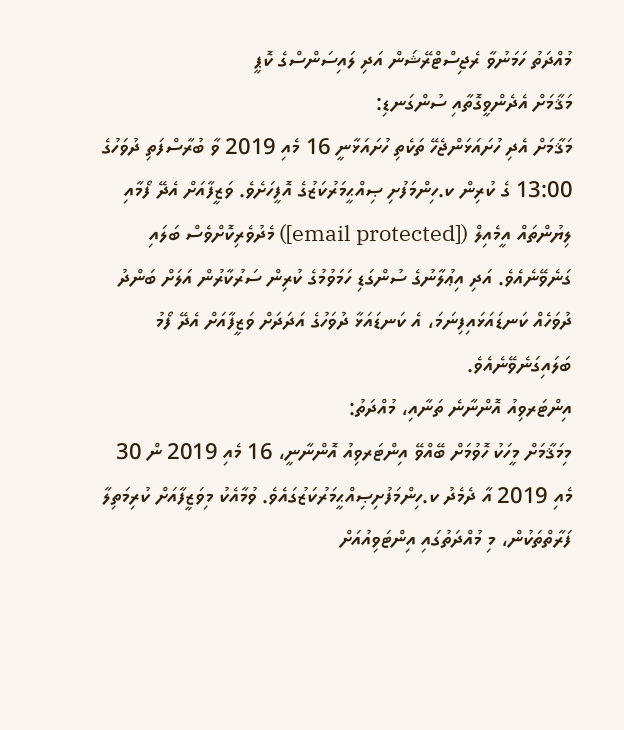މުއްދަތު ހަމަނުވާ ރެޖިސްޓްރޭޝަން އަދި ލައިސަންސްގެ ކޮޕީ
މަޤާމަށް އެދެންވީގޮތާއި ސުންގަނޑި:
މަޤާމަށް އެދި ހުށައަޅަންޖެހޭ ތަކެތި ހުށައަޅާނީ 16 މެއި 2019 ވާ ބުރާސްފަތި ދުވަހުގެ 13:00 ގެ ކުރިން ކ.ހިންމަފުށި ޞިއްޙީމަރުކަޒުގެ އޮފީހަށެވެ. ވަޒީފާއަށް އެދޭ ފޯމާއި ލިޔުންތައް އީމެއިލް ([email protected]) މެދުވެރިކޮށްވެސް ބަލައި ގަނެވޭނެއެވެ. އަދި އިޢުލާނުގެ ސުންގަޑި ހަމަވުމުގެ ކުރިން ސަރުކާރުން އަލަށް ބަންދު ދުވަހެއް ކަނޑައަޅައިފިނަމަ، އެ ކަނޑައަޅާ ދުވަހުގެ އަދަދަށް ވަޒީފާއަށް އެދޭ ފޯމު ބަލައިގަނެވޭނެއެވެ.
އިންޓަރވިއު އޮންނާނެ ތަނާއި، މުއްދަތު:
މިމަޤާމަށް މީހަކު ހޮވުމަށް ބޭއްވޭ އިންޓަރވިއު އޮންނާނީ، 16 މެއި 2019 ން 30 މެއި 2019 އާ ދެމެދު ކ.ހިންމަފުށިޞިއްޙީމަރުކަޒުގައެވެ. ވުމާއެކު މިވަޒީފާއަށް ކުރިމަތިލާ ފަރާތްތަކުން، މި މުއްދަތުގައި އިންޓަވިއުއަށް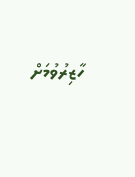ހާޒިރުވުމަށް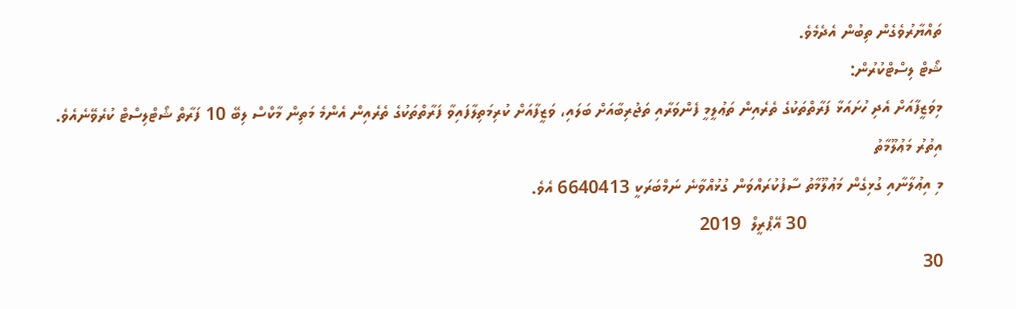ތައްޔާރުވެގެން ތިބުން އެދެމެވެ.
ޝޯޓް ލިސްޓްކުރުން:
މިވަޒީފާއަށް އެދި ހުށައަޅާ ފަރާތްތަކުގެ ތެރެއިން ތަޢުލީމީ ފެންވަރާއި ތަޖުރިބާއަށް ބަލައި، ވަޒީފާއަށް ކުރިމަތިލާފައިވާ ފަރާތްތަކުގެ ތެރެއިން އެންމެ މަތިން މާކްސް ލިބޭ 10 ފަރާތް ޝޯޓްލިސްޓް ކުރެވޭނެއެވެ.
އިތުރު މަޢުލޫމާތު
މި އިޢުލާނާއި ގުޅިގެން މަޢުލޫމާތު ސާފުކުރައްވަން ގުޅުއްވާނެ ނަމްބަރަކީ 6640413 އެވެ.
                             30 އޭޕްރީލް  2019
30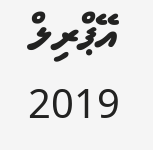އޭޕްރިލް 2019